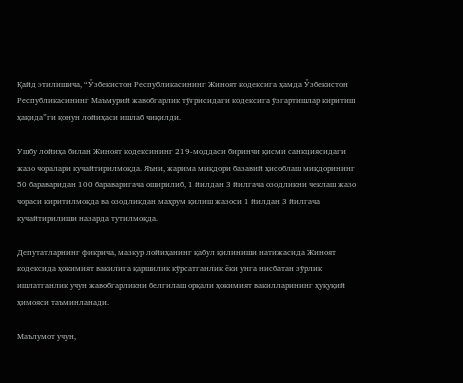Қайд этилишича, “Ўзбекистон Республикасининг Жиноят кодексига ҳамда Ўзбекистон Республикасининг Маъмурий жавобгарлик тўғрисидаги кодексига ўзгартишлар киритиш ҳақида”ги қонун лойиҳаси ишлаб чиқилди.

Ушбу лойиҳа билан Жиноят кодексининг 219-моддаси биринчи қисми санкциясидаги жазо чоралари кучайтирилмоқда. Яъни, жарима миқдори базавий ҳисоблаш миқдорининг 50 бараваридан 100 бараваригача оширилиб, 1 йилдан 3 йилгача озодликни чеклаш жазо чораси киритилмоқда ва озодликдан маҳрум қилиш жазоси 1 йилдан 3 йилгача кучайтирилиши назарда тутилмоқда.

Депутатларнинг фикрича, мазкур лойиҳанинг қабул қилиниши натижасида Жиноят кодексида ҳокимият вакилига қаршилик кўрсатганлик ёки унга нисбатан зўрлик ишлатганлик учун жавобгарликни белгилаш орқали ҳокимият вакилларининг ҳуқуқий ҳимояси таъминланади.

Маълумот учун,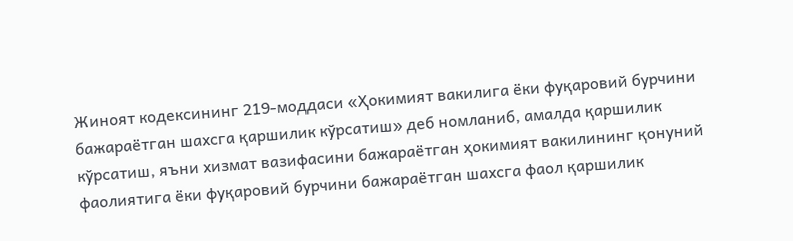Жиноят кодексининг 219-моддаси «Ҳокимият вакилига ёки фуқаровий бурчини бажараётган шахсга қаршилик кўрсатиш» деб номланиб, амалда қаршилик кўрсатиш, яъни хизмат вазифасини бажараётган ҳокимият вакилининг қонуний фаолиятига ёки фуқаровий бурчини бажараётган шахсга фаол қаршилик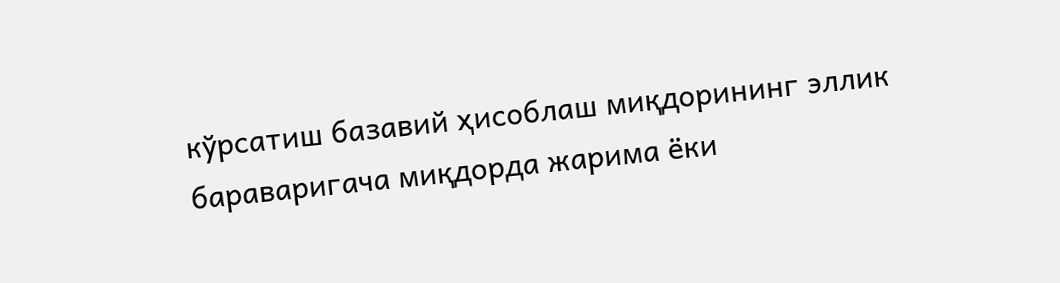кўрсатиш базавий ҳисоблаш миқдорининг эллик бараваригача миқдорда жарима ёки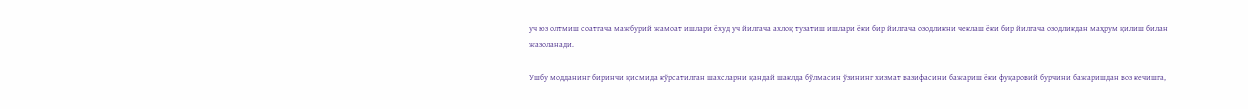уч юз олтмиш соатгача мажбурий жамоат ишлари ёхуд уч йилгача ахлоқ тузатиш ишлари ёки бир йилгача озодликни чеклаш ёки бир йилгача озодликдан маҳрум қилиш билан жазоланади.

Ушбу модданинг биринчи қисмида кўрсатилган шахсларни қандай шаклда бўлмасин ўзининг хизмат вазифасини бажариш ёки фуқаровий бурчини бажаришдан воз кечишга,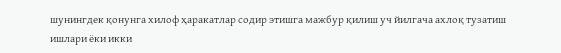шунингдек қонунга хилоф ҳаракатлар содир этишга мажбур қилиш уч йилгача ахлоқ тузатиш ишлари ёки икки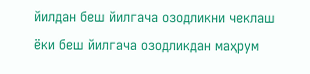йилдан беш йилгача озодликни чеклаш ёки беш йилгача озодликдан маҳрум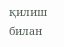қилиш билан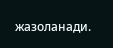жазоланади.